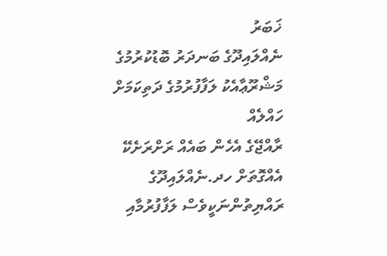ޚަބަރު
ނެއްލައިދޫގެ ބަނދަރު ބޮޑުކުރުމުގެ މަޝްރޫޢާއެކު ލަފާފުރުމުގެ ދަތިކަމަށް ހައްލެއް
ރާއްޖޭގެ އެހެން ބައެއް ރަށްރަށެކޭ އެއްގޮތަށް ހދ.ނެއްލައިދޫގެ ރައްޔިތުންނަކީވެސް ލަފާފުރުމާއި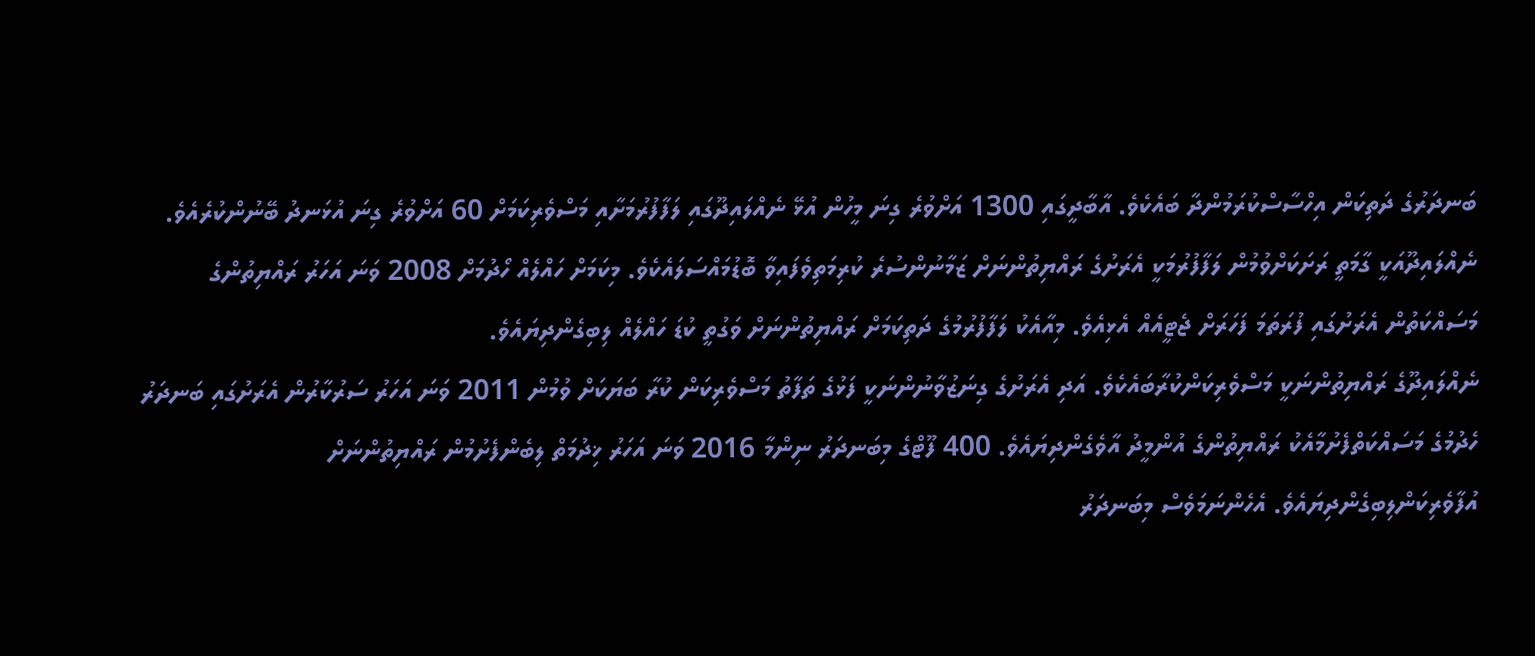ބަނދަރުގެ ދަތިކަން އިހްސާސްކުރަމުންދާ ބައެކެވެ. އާބާދީގައި 1300 އަށްވުރެ ގިނަ މީހުން އުޅޭ ނެއްލައިދޫގައި ލަފާފުރުމަށާއި މަސްވެރިކަމަށް 60 އަށްވުރެ ގިނަ އުޅަނދު ބޭނުންކުރެއެވެ.
ނެއްލައިދޫއަކީ ގާމަތީ ރަށަކަށްވުމުން ލަފާފުރުމަކީ އެރަށުގެ ރައްޔިތުންނަށް ޒަމާނުންސުރެ ކުރިމަތިވެފައިވާ ބޮޑުމައްސަލައެކެވެ. މިކަމަށް ހައްލެއް ހޯދުމަށް 2008 ވަނަ އަހަރު ރައްޔިތުންގެ މަސައްކަތުން އެރަށުގައި ފުރަތަމަ ފަހަރަށް ޖެޓީއެއް އެޅިއެވެ. މިއާއެކު ލަފާފުރުމުގެ ދަތިކަމަށް ރައްޔިތުންނަށް ވަގުތީ ކުޑަ ހައްލެއް ލިބިގެންދިޔައެވެ.
ނެއްލައިދޫގެ ރައްޔިތުންނަކީ މަސްވެރިކަންކުރާބައެކެވެ. އަދި އެރަށުގެ ގިނަޒުވާނުންނަކީ ފަޅުގެ ތަފާތު މަސްވެރިކަން ކުރާ ބަޔަކަށް ވުމުން 2011 ވަނަ އަހަރު ސަރުކާރުން އެރަށުގައި ބަނދަރު ހެދުމުގެ މަސައްކަތްފެށުމާއެކު ރައްޔިތުންގެ އުންމީދު އާވެގެންދިޔައެވެ. 400 ފޫޓްގެ މިބަނދަރު ނިންމާ 2016 ވަނަ އަހަރު ޚިދުމަތް ލިބެންފެށުމުން ރައްޔިތުންނަށް އުފާވެރިކަންލިބިގެންދިޔައެވެ. އެހެންނަމަވެސް މިބަނދަރު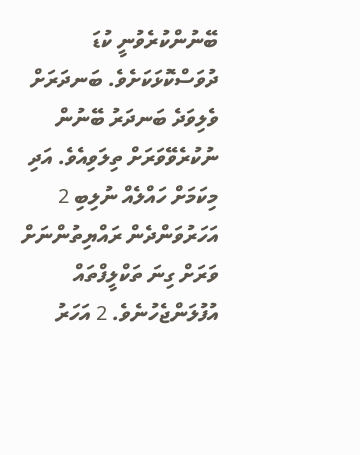ބޭނުންކުރެވުނީ ކުޑަ ދުވަސްކޮޅަކަށެވެ. ބަނދަރަށް ވެލިވަދެ ބަނދަރު ބޭނުން ނުކުރެވޭވަރަށް ތިލަވިއެވެ. އަދި މިކަމަށް ހައްލެއް ނުލިބި 2 އަހަރުވަންދެން ރައްޔިތުންނަށް ވަރަށް ގިނަ ތަކްލީފްތައް އުފުލަންޖެހުނެވެ. 2 އަހަރު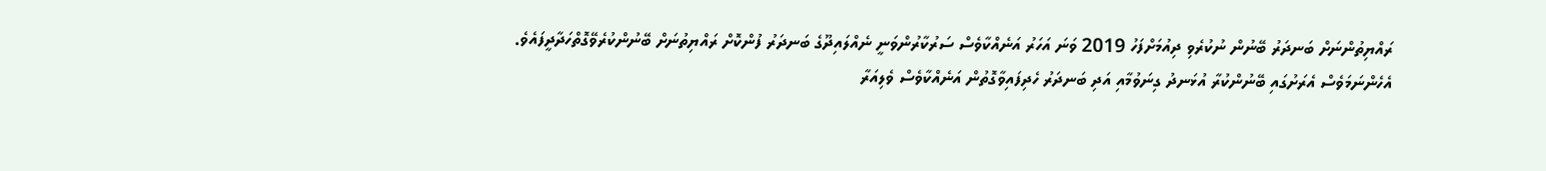ރައްޔިތުންނަށް ބަނދަރު ބޭނުން ނުކުރެވި ދިއުމަށްފަހު 2019 ވަނަ އަހަރު އަނެއްކާވެސް ސަރުކާރުންވަނީ ނެއްލައިދޫގެ ބަނދަރު ފުންކޮށް ރައްޔިތުނަށް ބޭނުންކުރެވޭގޮތްހަދާދީފައެވެ.
އެހެންނަމަވެސް އެރަށުގައި ބޭނުންކުރާ އުޅަނދު ގިނަވުމާއި އަދި ބަނދަރު ހެދިފައިވާގޮތުން އަނެއްކާވެސް ވެލިއަރާ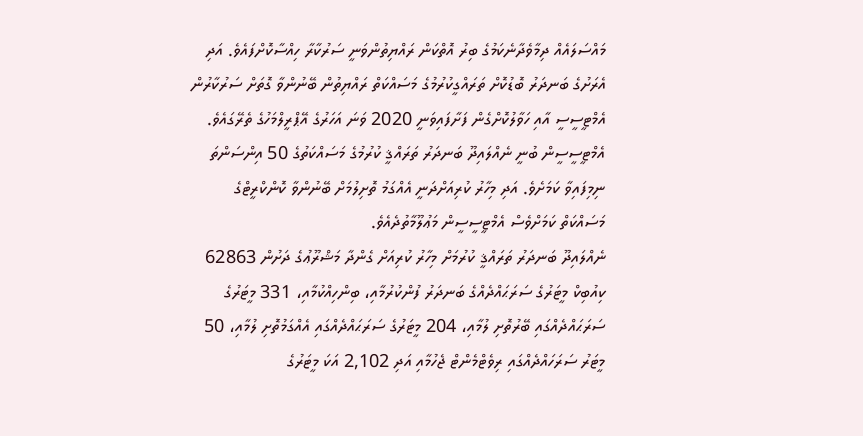މައްސަލައެއް ދިމާވެދާނެކަމުގެ ބިރު އޮތްކަން ރައްޔިތުންވަނީ ސަރުކާރާ ހިއްސާކޮށްފައެވެ. އަދި އެރަށުގެ ބަނދަރު ބޮޑުކޮށް ތަރައްގީކުރުމުގެ މަސައްކަތް ރައްޔިތުން ބޭނުންވާ ގޮތަށް ސަރުކާރުން އެމްޓީސީސީ އާއި ހަވާލުކޮށްގެން ފަށާފައިވަނީ 2020 ވަނަ އަހަރުގެ އޭޕްރީލްމަހުގެ ތެރޭގައެވެ.
އެމްޓީސީސީން ބުނީ ނެއްލައިދޫ ބަނދަރު ތަރައްޤީ ކުރުމުގެ މަސައްކަތުގެ 50 އިންސަންތަ ނިމިފައިވާ ކަމަށެވެ. އަދި މިހާރު ކުރިއަށްދަނީ އެއްގަމު ތޮށިލުމަށް ބޭނުންވާ ކޮންކްރީޓްގެ މަސައްކަތް ކަމަށްވެސް އެމްޓީސީސީން މަޢުލޫމާތުދެއެވެ.
ނެއްލައިދޫ ބަނދަރު ތަރައްޤީ ކުރުމަށް މިހާރު ކުރިއަށް ގެންދާ މަޝްރޫޢުގެ ދަށުން 62863 ކިއުބިކް މީޓަރުގެ ސަރަޙައްދެއްގެ ބަނދަރު ފުންކުރުމާއި، ބިންހިއްކުމާއި، 331 މީޓަރުގެ ސަރަޙައްދެއްގައި ބޭރުތޮށި ލުމާއި، 204 މީޓަރުގެ ސަރަޙައްދެއްގައި އެއްގަމުތޮށި ލުމާއި، 50 މީޓަރު ސަރަހައްދެއްގައި ރިވެޓްމެންޓް ޖެހުމާއި އަދި 2,102 އަކަ މީޓަރުގެ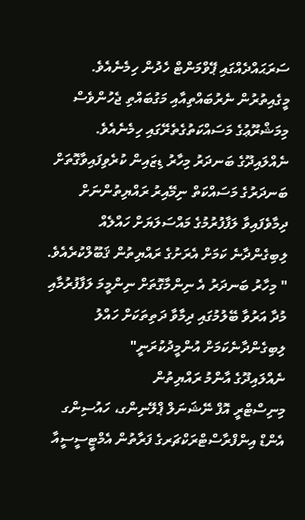ސަރަޙައްދެއްގައި ޕޭވްމަންޓް ހެދުން ހިމެނެއެވެ. މީގެއިތުރުން ނެރުބައްތިއާއި މަގުބައްތި ޖެހުންވެސް މިމަޝްރޫޢުގެ މަސައްކަތުގެތެރޭގައި ހިމެނެއެވެ.
ނެއްލައިދޫގެ ބަނދަރު މިހާރު ޑިޒައިން ކުރެވިފައިވާގޮތަށް ބަނދަރުގެ މަސައްކަތް ނިމޭއިރު ރައްޔިތުންނަށް ދިމާވެފައިވާ ލަފާފުރުމުގެ މައްސަލަޔަށް ހައްލެއް ލިބިގެންދާނެ ކަމަށް އެރަށުގެ ރައްޔިތުން ޤަބޫލްކުރެއެވެ.
" މިހާރު ބަނދަރު އެ ނިންމާގޮތަށް ނިންމީމަ ލަފާފުރުމާއި މުދާ އަރުވާ ބޭލުމުގައި ދިމާވާ ދަތިތަކަށް ހައްލު ލިބިގެންދާނެކަމަށް އުންމީދުކުރަނީ"
ނެއްލައިދޫގެ އާންމު ރައްޔިތުން
މިނިސްޓްރީ އޮފް ނޭޝަނަލް ޕްލޭނިންގ، ހައުސިންގ އެންޑް އިންފްރާސްޓްރަކްޗަރގެ ފަރާތުން އެމްޓީސީސީއާ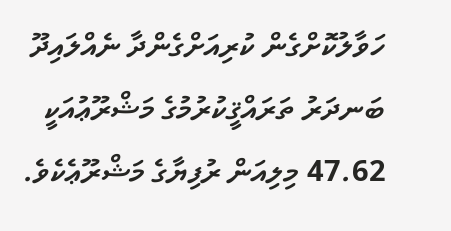ހަވާލުކޮށްގެން ކުރިއަށްގެންދާ ނެއްލައިދޫ ބަނދަރު ތަރައްޤީކުރުމުގެ މަޝްރޫޢުއަކީ 47.62 މިލިއަން ރުފިޔާގެ މަޝްރޫޢެކެވެ.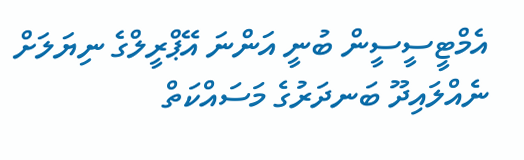އެމްޓީސީސީން ބުނީ އަންނަ އޭޕްރީލްގެ ނިޔަލަށް ނެއްލައިދޫ ބަނދަރުގެ މަސައްކަތް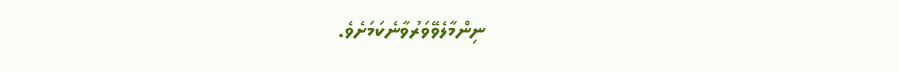ނިންމާލެވޭވަރުވާނެކަމަށެވެ.